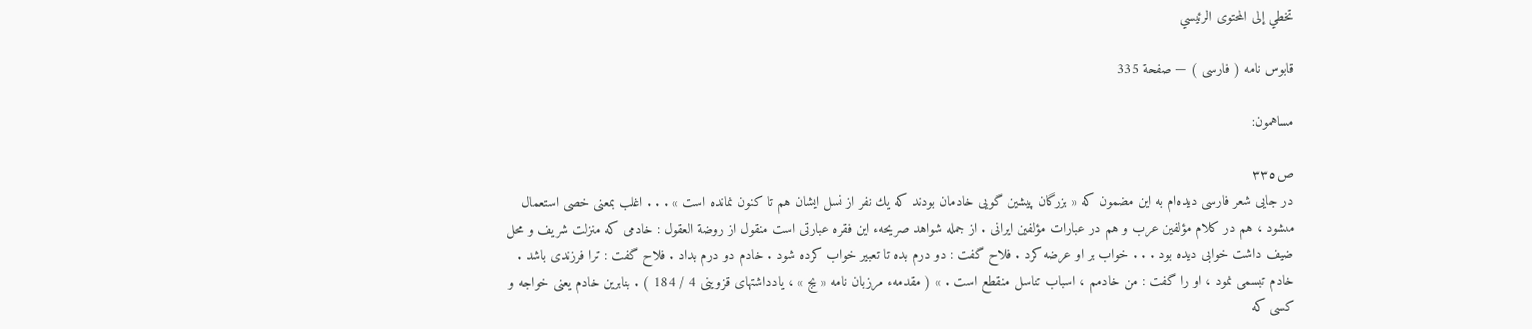تخطي إلى المحتوى الرئيسي

قابوس نامه ( فارسى ) — صفحة 335

مساهمون:

ص٣٣٥
در جايى شعر فارسى ديده‌ام به اين مضمون كه « بزرگان پيشين گويى خادمان بودند كه يك نفر از نسل ايشان هم تا كنون نمانده است » . . . اغلب بمعنى خصى استعمال مىشود ، هم در كلام مؤلفين عرب و هم در عبارات مؤلفين ايرانى . از جمله شواهد صريحهء اين فقره عبارتى است منقول از روضة العقول : خادمى كه منزلت شريف و محل ضيف داشت خوابى ديده بود . . . خواب بر او عرضه كرد . فلاح گفت : دو درم بده تا تعبير خواب كرده شود . خادم دو درم بداد . فلاح گفت : ترا فرزندى باشد . خادم تبسمى نمود ، او را گفت : من خادمم ، اسباب تناسل منقطع است . » ( مقدمهء مرزبان نامه « يج » ، يادداشتهاى قزوينى 4 / 184 ) . بنابرين خادم يعنى خواجه و كسى كه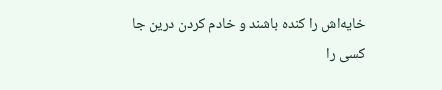خايه‌اش را كنده باشند و خادم كردن درين جا كسى را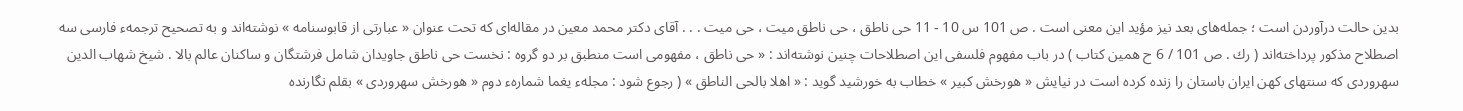بدين حالت درآوردن است ؛ جمله‌هاى بعد نيز مؤيد اين معنى است . ص 101 س 10 - 11 حى ناطق ، حى ناطق ميت ، حى ميت . . . آقاى دكتر محمد معين در مقاله‌اى كه تحت عنوان « عبارتى از قابوسنامه » نوشته‌اند و به تصحيح ترجمهء فارسى سه اصطلاح مذكور پرداخته‌اند ( رك . ص 101 / 6 ح همين كتاب ) در باب مفهوم فلسفى اين اصطلاحات چنين نوشته‌اند : « حى ناطق ، مفهومى است منطبق بر دو گروه : نخست حى ناطق جاويدان شامل فرشتگان و ساكنان عالم بالا . شيخ شهاب الدين سهروردى كه سنتهاى كهن ايران باستان را زنده كرده است در نيايش « هورخش كبير » خطاب به خورشيد گويد : « اهلا بالحى الناطق » ( رجوع شود : مجلهء يغما شمارهء دوم « هورخش سهروردى » بقلم نگارنده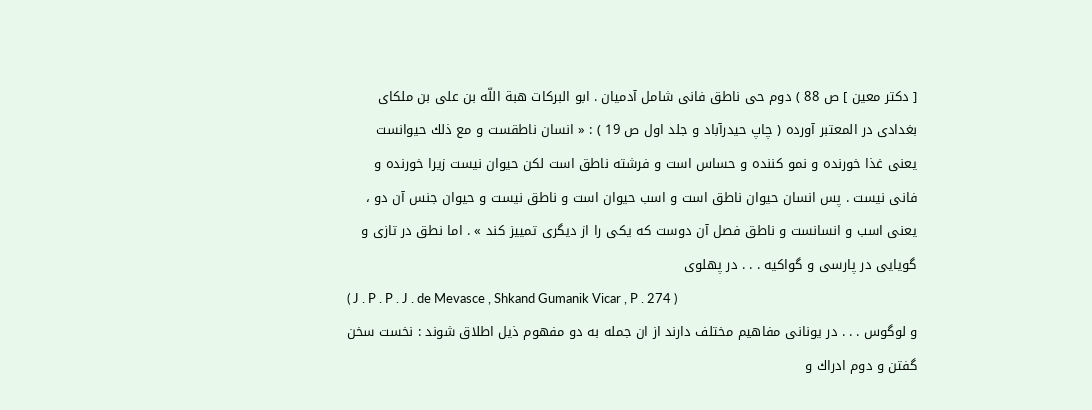[ دكتر معين ] ص 88 ) دوم حى ناطق فانى شامل آدميان . ابو البركات هبة اللّه بن على بن ملكاى بغدادى در المعتبر آورده ( چاپ حيدرآباد و جلد اول ص 19 ) : « انسان ناطقست و مع ذلك حيوانست يعنى غذا خورنده و نمو كننده و حساس است و فرشته ناطق است لكن حيوان نيست زيرا خورنده و فانى نيست . پس انسان حيوان ناطق است و اسب حيوان است و ناطق نيست و حيوان جنس آن دو ، يعنى اسب و انسانست و ناطق فصل آن دوست كه يكى را از ديگرى تمييز كند » . اما نطق در تازى و گويايى در پارسى و گواكيه . . . در پهلوى
( J . P . P . J . de Mevasce , Shkand Gumanik Vicar , P . 274 )
و لوگوس . . . در يونانى مفاهيم مختلف دارند از ان جمله به دو مفهوم ذيل اطلاق شوند : نخست سخن گفتن و دوم ادراك و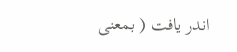اندر يافت ( بمعنى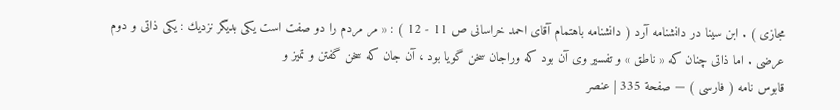مجازى ) . ابن سينا در دانشنامه آرد ( دانشنامه باهتمام آقاى احمد خراسانى ص 11 - 12 ) : « مر مردم را دو صفت است يكى بديگر نزديك : يكى ذاتى و دوم عرضى . اما ذاتى چنان كه « ناطق » و تفسير وى آن بود كه وراجان سخن گويا بود ، آن جان كه سخن گفتن و تميز و
قابوس نامه ( فارسى ) — صفحة 335 | عنصر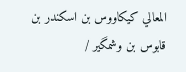المعالي كيكاووس بن اسكندر بن قابوس بن وشمگير /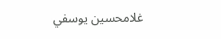غلامحسين يوسفي